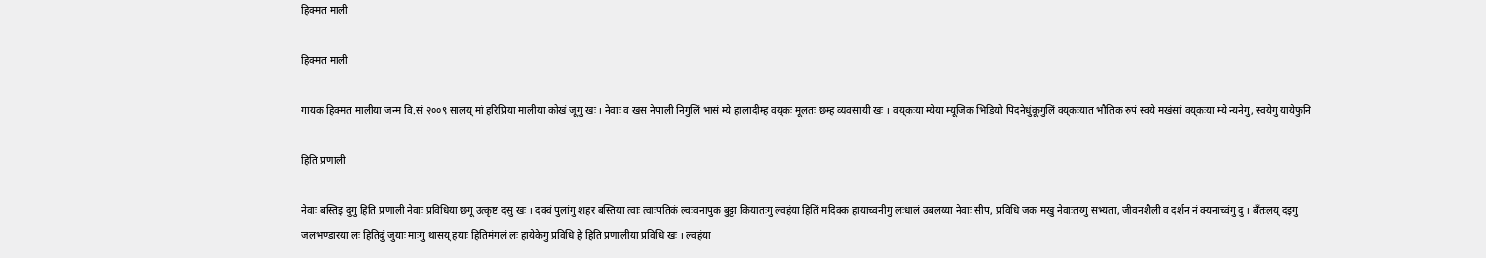हिक्मत माली

हिक्मत माली

गायक हिक्मत मालीया जन्म वि.सं २००९ सालय्‌ मां हरिप्रिया मालीया कोखं जूगु खः । नेवाः व खस नेपाली निगुलिं भासं म्ये हालादीम्ह वय्‌कः मूलतः छम्ह व्यवसायी खः । वय्‌कःया म्येया म्यूजिक भिडियो पिदनेधुंकूगुलिं वय्‌कःयात भौतिक रुपं स्वये मखंसां वय्‌कःया म्ये न्यनेगु, स्वयेगु यायेफुनि

हिति प्रणाली

नेवाः बस्तिइ दुगु हिति प्रणाली नेवाः प्रविधिया छगू उत्कृष्ट दसु खः । दक्वं पुलांगु शहर बस्तिया त्वाः त्वाःपतिकं ल्वःवनापुक बुट्टा कियातःगु ल्वहंया हितिं मदिक्क हायाच्वनीगु लःधालं उबलय्या नेवाः सीप, प्रविधि जक मखु नेवाःतय्गु सभ्यता, जीवनशैली व दर्शन नं क्यनाच्वंगु दु । बँतःलय् दइगु जलभण्डारया लः हितिदुं जुयाः माःगु थासय् हयाः हितिमंगलं लः हायेकेगु प्रविधि हे हिति प्रणालीया प्रविधि खः । ल्वहंया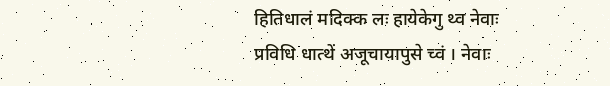हितिधालं मदिक्क लः हायेकेगु थ्व नेवाः प्रविधि धात्थें अजूचायापुसे च्वं । नेवाः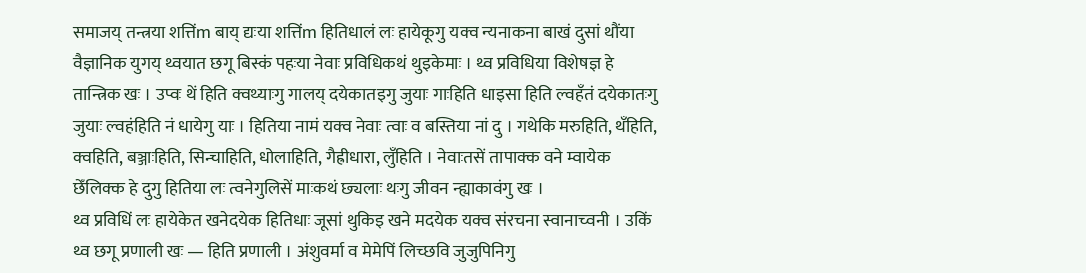समाजय् तन्त्रया शत्तिंm बाय् द्यःया शत्तिंm हितिधालं लः हायेकूगु यक्व न्यनाकना बाखं दुसां थौंया वैज्ञानिक युगय् थ्वयात छगू बिस्कं पहःया नेवाः प्रविधिकथं थुइकेमाः । थ्व प्रविधिया विशेषज्ञ हे तान्त्रिक खः । उप्वः थें हिति क्वथ्याःगु गालय् दयेकातइगु जुयाः गाःहिति धाइसा हिति ल्वहँतं दयेकातःगु जुयाः ल्वहंहिति नं धायेगु याः । हितिया नामं यक्व नेवाः त्वाः व बस्तिया नां दु । गथेकि मरुहिति, थँहिति,
क्वहिति, बञ्जाःहिति, सिन्चाहिति, धोलाहिति, गैह्रीधारा, लुँहिति । नेवाःतसें तापाक्क वने म्वायेक छेँलिक्क हे दुगु हितिया लः त्वनेगुलिसें माःकथं छ्यलाः थःगु जीवन न्ह्याकावंगु खः ।
थ्व प्रविधिं लः हायेकेत खनेदयेक हितिधाः जूसां थुकिइ खने मदयेक यक्व संरचना स्वानाच्वनी । उकिं थ्व छगू प्रणाली खः — हिति प्रणाली । अंशुवर्मा व मेमेपिं लिच्छवि जुजुपिनिगु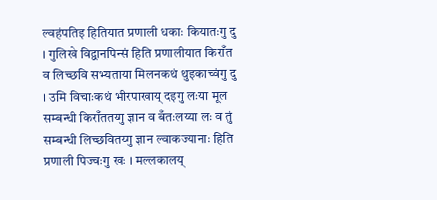ल्वहंपतिइ हितियात प्रणाली धकाः कियातःगु दु । गुलिखे विद्वानपिन्सं हिति प्रणालीयात किराँत व लिच्छवि सभ्यताया मिलनकथं थुइकाच्वंगु दु । उमि विचाःकथं भीरपाखाय् दइगु लःया मूल सम्बन्धी किराँततय्गु ज्ञान व बँतःलय्या लः व तुं सम्बन्धी लिच्छवितय्गु ज्ञान ल्वाकज्यानाः हिति प्रणाली पिज्वःगु खः । मल्लकालय्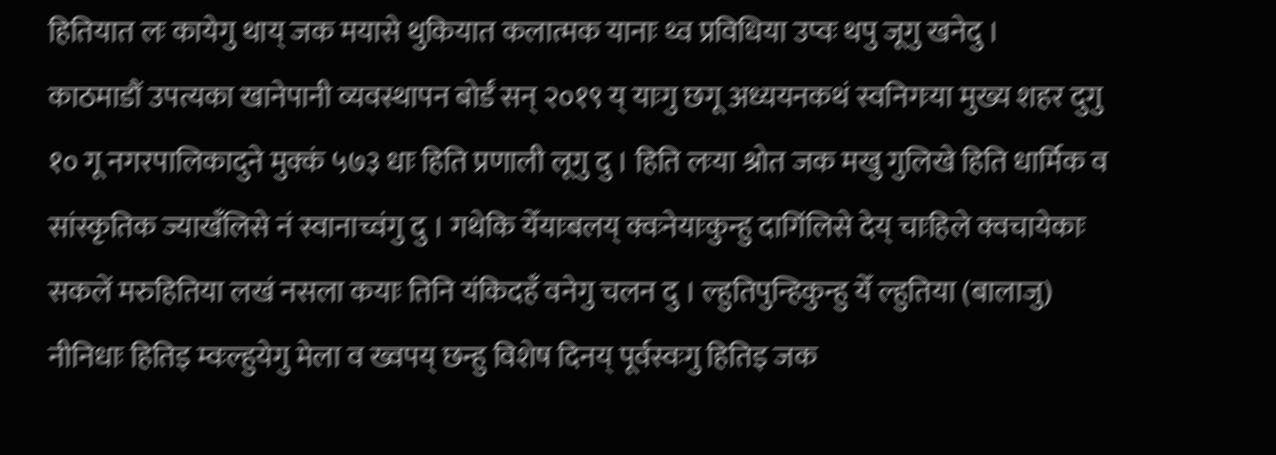हितियात लः कायेगु थाय् जक मयासे थुकियात कलात्मक यानाः थ्व प्रविधिया उप्वः थपु जूगु खनेदु ।
काठमाडौं उपत्यका खानेपानी व्यवस्थापन बोर्डं सन् २०१९ य् याःगु छगू अध्ययनकथं स्वनिगःया मुख्य शहर दुगु १० गू नगरपालिकादुने मुक्कं ५७३ धाः हिति प्रणाली लूगु दु । हिति लःया श्रोत जक मखु गुलिखे हिति धार्मिक व सांस्कृतिक ज्याखँलिसे नं स्वानाच्वंगु दु । गथेकि येँयाःबलय् क्वःनेयाःकुन्हु दागिंलिसे देय् चाःहिले क्वचायेकाः सकलें मरुहितिया लखं नसला कयाः तिनि यंकिदहँ वनेगु चलन दु । ल्हुतिपुन्हिकुन्हु येँ ल्हुतिया (बालाजु) नीनिधाः हितिइ म्वःल्हुयेगु मेला व ख्वपय् छन्हु विशेष दिनय् पूर्वस्वःगु हितिइ जक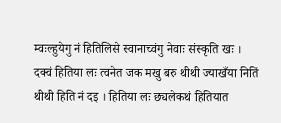म्वःल्हुयेगु नं हितिलिसे स्वानाच्वंगु नेवाः संस्कृति खः ।
दक्वं हितिया लः त्वनेत जक मखु बरु थीथी ज्याखँया नितिं थीथी हिति नं दइ । हितिया लः छ्यलेकथं हितियात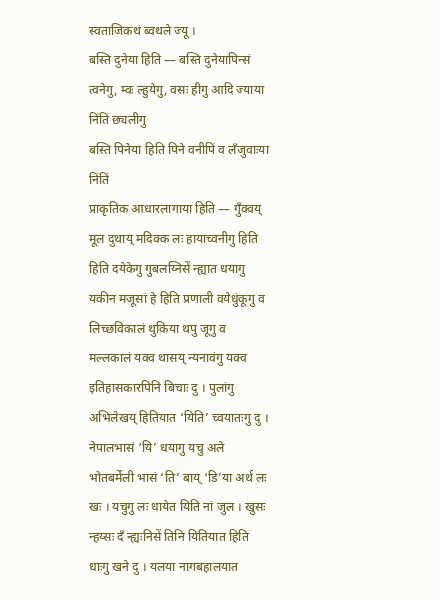स्वताजिकथं ब्वथले ज्यू ।
बस्ति दुनेया हिति — बस्ति दुनेयापिन्सं त्वनेगु, म्वः ल्हुयेगु, वसः हीगु आदि ज्याया निंतिं छ्यलीगु
बस्ति पिनेया हिति पिने वनीपिं व लँजुवाःया निंतिं
प्राकृतिक आधारलागाया हिति — गुँक्वय् मूल दुथाय् मदिक्क लः हायाच्वनीगु हिति
हिति दयेकेगु गुबलय्निसें न्ह्यात धयागु यकीन मजूसां हे हिति प्रणाली वयेधुंकूगु व लिच्छविकालं थुकिया थपु जूगु व मल्लकालं यक्व थासय् न्यनावंगु यक्व इतिहासकारपिनि बिचाः दु । पुलांगु अभिलेखय् हितियात ‘यिति’ च्वयातःगु दु । नेपालभासं ‘यि’ धयागु यचु अले भोतबर्मेली भासं ‘ति’ बाय् ‘डि’या अर्थ लः खः । यचुगु लः धायेत यिति नां जुल । खुसः न्हय्सः दँ न्ह्यःनिसें तिनि यितियात हिति धाःगु खने दु । यलया नागबहालयात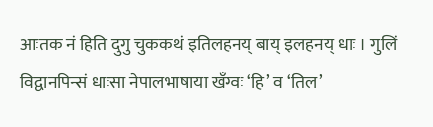आःतक नं हिति दुगु चुककथं इतिलहनय् बाय् इलहनय् धाः । गुलिं विद्वानपिन्सं धाःसा नेपालभाषाया खँग्वः ‘हि’ व ‘तिल’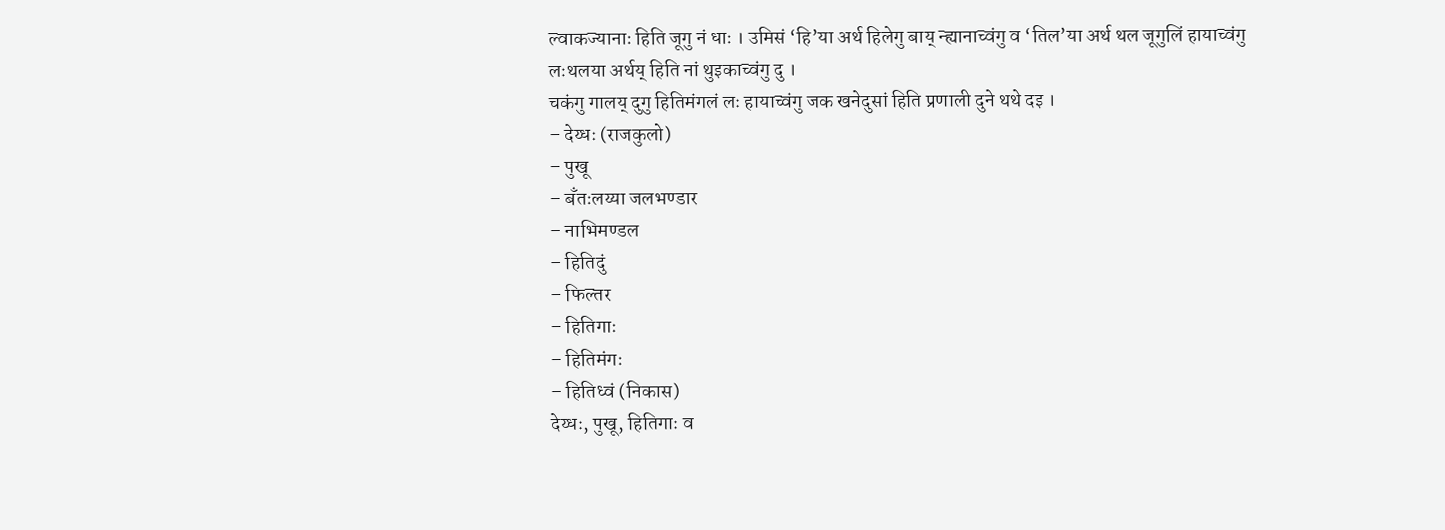ल्वाकज्यानाः हिति जूगु नं धाः । उमिसं ‘हि’या अर्थ हिलेगु बाय् न्ह्यानाच्वंगु व ‘तिल’या अर्थ थल जूगुलिं हायाच्वंगु लःथलया अर्थय् हिति नां थुइकाच्वंगु दु ।
चकंगु गालय् दुगु हितिमंगलं लः हायाच्वंगु जक खनेदुसां हिति प्रणाली दुने थथे दइ ।
– देय्धः (राजकुलो)
– पुखू
– बँतःलय्या जलभण्डार
– नाभिमण्डल
– हितिदुं
– फिल्तर
– हितिगाः
– हितिमंगः
– हितिध्वं (निकास)
देय्धः, पुखू, हितिगाः व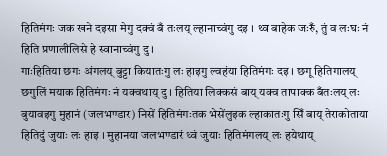हितिमंगः जक खने दइसा मेगु दक्वं बँ तःलय् ल्हानाच्वंगु दइ । थ्व बाहेक जःरुँ, तुं व लःघः नं हिति प्रणालीलिसे हे स्वानाच्वंगु दु ।
गाःहितिया छगः अंगलय् बुट्टा कियातःगु लः हाइगु ल्वहंया हितिमंगः दइ । छगू हितिगालय् छगुलिं मयाक हितिमंगः नं यक्वथाय् दु । हितिया लिक्कसं बाय् यक्व तापाक्क बँतःलय् लः बुयावइगु मुहानं (जलभण्डार) निसें हितिमंगःतक भेसेंलुइक ल्हाकातःगु सिँ बाय् तेराकोताया हितिदुं जुयाः लः हाइ । मुहानया जलभण्डारं ध्वं जुयाः हितिमंगलय् लः हयेथाय्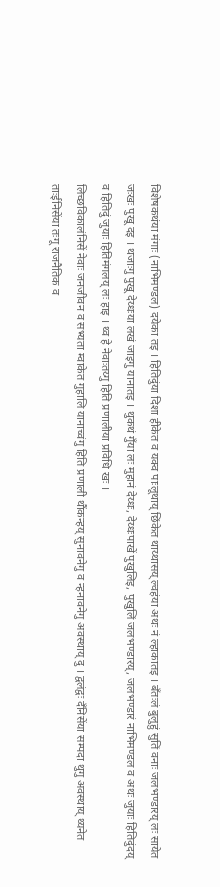विशेषकथंया मंगाः (नाभिमण्डल) दयेका तइ । हितिदुंया दिशा हीकेत व यक्व पाःलूथाय् छिंकेत थाय्थासय् ल्वहंया अथः नं ल्हाकातइ । बँतःलं बुलुहुं सुतिं वनाः जलभण्डारय् लः सायेत जःखः पुखू दइ । थजाःगु पुखू देय्धःया लखं जाइगु यानातइ । थुकथं गुँया लः मुहानं देय्धः, देय्धःपाखें पुखुलिइ, पुखुलिं जलभण्डारय्, जलभण्डारं नाभिमण्डल व अथः जुयाः हितिदुंदय् व हितिदुं जुयाः हितिमंगलय् लः हाइ । थ्व हे नेवाःतय्गु हिति प्रणालीया प्रविधि खः ।
लिच्छविकालंनिसें नेवाः जनजीवन व सभ्यता म्वाकेत गुहालि यानाच्वंगु हिति प्रणाली थौंकन्हय् सुनावनेगु व न्हनावनेगु अवस्थाय् दु । द्वलंद्वः दँनिसेंया सम्पदा थुगु अवस्थाय् थ्यनेत ताःईनिसेंया तःगू राजनैतिक व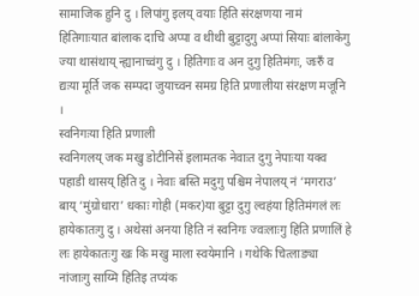सामाजिक हुनि दु । लिपांगु इलय् वयाः हिति संरक्षणया नामं हितिगाःयात बांलाक दाचि अप्पा व थीथी बुट्टादुगु अप्पां सियाः बांलाकेगु ज्या थासंथाय् न्ह्यानाच्वंगु दु । हितिगाः व अन दुगु हितिमंगः, जःरुँ व द्यःया मूर्ति जक सम्पदा जुयाच्वन समग्र हिति प्रणालीया संरक्षण मजूनि ।
स्वनिगःया हिति प्रणाली
स्वनिगलय् जक मखु डोटीनिसें इलामतक नेवाःत दुगु नेपाःया यक्व पहाडी थासय् हिति दु । नेवाः बस्ति मदुगु पश्चिम नेपालय् नं ‘मगराउ’ बाय् ‘मुंग्रोधारा’ धकाः गोही (मकर)या बुट्टा दुगु ल्वहंया हितिमंगलं लः हायेकातःगु दु । अथेसां अनया हिति नं स्वनिगः ज्वःलाःगु हिति प्रणालिं हे लः हायेकातःगु खः कि मखु माला स्वयेमानि । गथेकि चित्लाङ्या नांजाःगु साय्मि हितिइ तप्यंक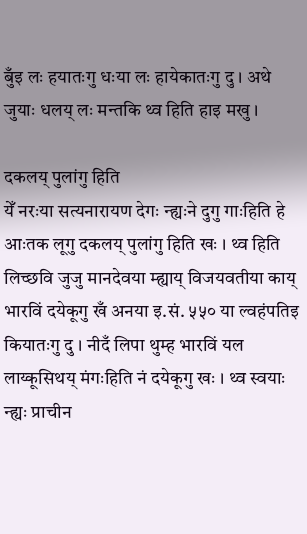बुँइ लः हयातःगु धःया लः हायेकातःगु दु । अथे जुयाः धलय् लः मन्तकि थ्व हिति हाइ मखु ।

दकलय् पुलांगु हिति
येँ नरःया सत्यनारायण देगः न्ह्यःने दुगु गाःहिति हे आःतक लूगु दकलय् पुलांगु हिति खः । थ्व हिति लिच्छवि जुजु मानदेवया म्ह्याय् विजयवतीया काय् भारविं दयेकूगु खँ अनया इ.सं. ५५० या ल्वहंपतिइ कियातःगु दु । नीदँ लिपा थुम्ह भारविं यल लाय्कूसिथय् मंगःहिति नं दयेकूगु खः । थ्व स्वयाः न्ह्यः प्राचीन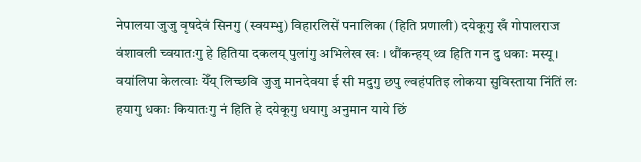नेपालया जुजु वृषदेवं सिनगु (स्वयम्भु) विहारलिसें पनालिका (हिति प्रणाली) दयेकूगु खँ गोपालराज वंशावली च्वयातःगु हे हितिया दकलय् पुलांगु अभिलेख खः । थौंकन्हय् थ्व हिति गन दु धकाः मस्यू । वयांलिपा केलत्वाः येँय् लिच्छवि जुजु मानदेवया ई सी मदुगु छपु ल्वहंपतिइ लोकया सुविस्ताया निंतिं लः हयागु धकाः कियातःगु नं हिति हे दयेकूगु धयागु अनुमान याये छिं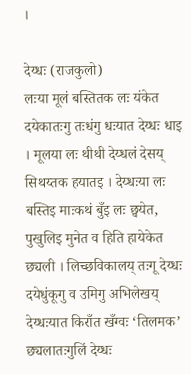।

देय्धः (राजकुलो)
लःया मूलं बस्तितक लः यंकेत दयेकातःगु तःधंगु धःयात देय्धः धाइ । मूलया लः थीथी देय्धलं देसय् सिथय्तक हयातइ । देय्धःया लः बस्तिइ माःकथं बुँइ लः छ्वयेत, पुखुलिइ मुनेत व हिति हायेकेत छ्यली । लिच्छविकालय् तःगू देय्धः दयेधुंकूगु व उमिगु अभिलेखय् देय्धःयात किराँत खँग्वः ‘तिलमक’ छ्यलातःगुलिं देय्धः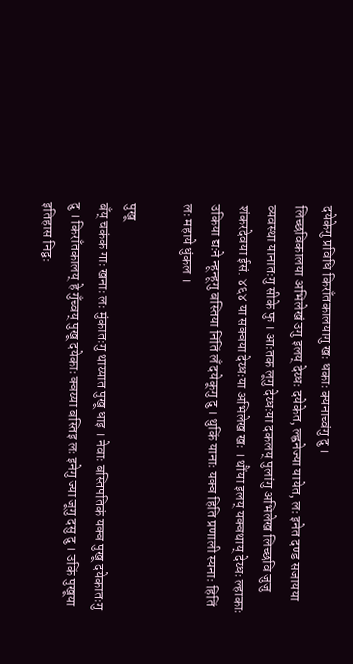दयेकेगु प्रविधि किराँतकालयागु खः धकाः क्यनाच्वंगु दु ।
लिच्छविकालया अभिलेखं उगु इलय् देय्धः दयेकेत, ल्ह्वनेज्या यायेत, लः इनेत दण्ड सजायया व्यवस्था यानातःगु सीके फु । आःतक लूगु देय्धःया दकलय् पुलांगु अभिलेख लिच्छवि जुजु शंकरदेवया ईसं. ४६४ या सक्वया देय्धःया अभिलेख खः । थौंया इलय् यक्वथाय् देय्धः ल्हाकाः उकिया द्यःने न्हून्हूगु बस्तिया निंतिं लँ दयेकूगु दु । थुकिं यानाः यक्व हिति प्रणाली स्यनाः हितिं लः महाये धुंकल ।

पुखू
बँय् चकंक गाः खनाः लः मुंकातःगु थाय्यात पुखू धाइ । नेवाः बस्तिपतिकं यक्व पुखू दयेकातःगु दु । किराँतकालय् हे गुँच्वय् पुखू दयेकाः क्वय्या बस्तिइ लः इनेगु ज्या जूगु दसु दु । उकिं पुखूया इतिहास निद्वः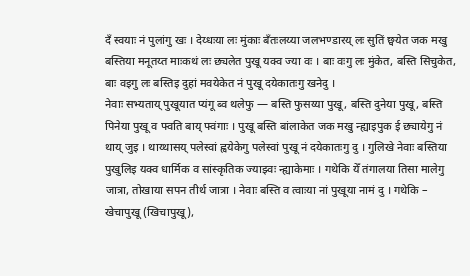दँ स्वयाः नं पुलांगु खः । देय्धःया लः मुंकाः बँतःलय्या जलभण्डारय् लः सुतिं छ्वयेत जक मखु बस्तिया मनूतय्त माःकथं लः छ्यलेत पुखू यक्व ज्या वः । बाः वःगु लः मुंकेत, बस्ति सिचुकेत, बाः वइगु लः बस्तिइ दुहां मवयेकेत नं पुखू दयेकातःगु खनेदु ।
नेवाः सभ्यताय् पुखूयात प्यंगू ब्व थलेफु — बस्ति फुसय्या पुखू, बस्ति दुनेया पुखू, बस्ति पिनेया पुखू व फ्वति बाय् फ्वंगाः । पुखू बस्ति बांलाकेत जक मखु न्ह्याइपुक ई छ्यायेगु नं थाय् जुइ । थाय्थासय् पलेस्वां ह्वयेकेगु पलेस्वां पुखू नं दयेकातःगु दु । गुलिखे नेवाः बस्तिया पुखुलिइ यक्व धार्मिक व सांस्कृतिक ज्याझ्वः न्ह्याकेमाः । गथेकि येँ तंगालया तिसा मालेगु जात्रा, तोखाया सपन तीर्थ जात्रा । नेवाः बस्ति व त्वाःया नां पुखूया नामं दु । गथेकि – खेचापुखू (खिचापुखू),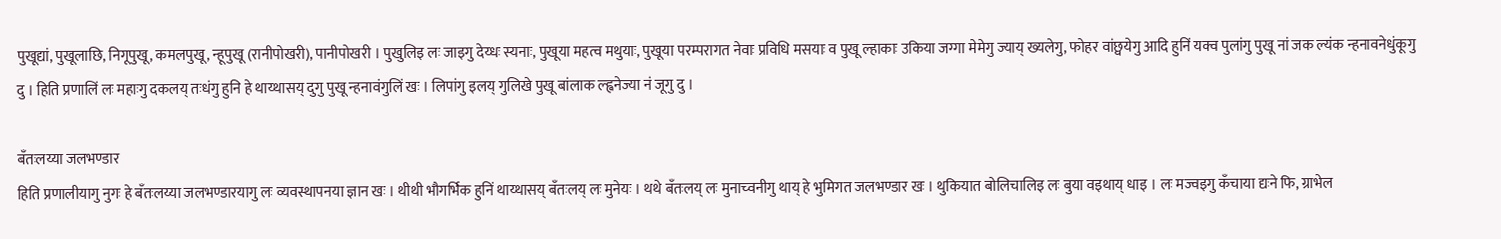पुखूद्यां, पुखूलाछि, निगूपुखू, कमलपुखू, न्हूपुखू (रानीपोखरी), पानीपोखरी । पुखुलिइ लः जाइगु देय्धः स्यनाः, पुखूया महत्व मथुयाः, पुखूया परम्परागत नेवाः प्रविधि मसयाः व पुखू ल्हाकाः उकिया जग्गा मेमेगु ज्याय् ख्यलेगु, फोहर वांछ्वयेगु आदि हुनिं यक्व पुलांगु पुखू नां जक ल्यंक न्हनावनेधुंकूगु दु । हिति प्रणालिं लः महाःगु दकलय् तःधंगु हुनि हे थाय्थासय् दुगु पुखू न्हनावंगुलिं खः । लिपांगु इलय् गुलिखे पुखू बांलाक ल्ह्वनेज्या नं जूगु दु ।

बँतःलय्या जलभण्डार
हिति प्रणालीयागु नुगः हे बँतःलय्या जलभण्डारयागु लः व्यवस्थापनया ज्ञान खः । थीथी भौगर्भिक हुनिं थाय्थासय् बँतःलय् लः मुनेयः । थथे बँतःलय् लः मुनाच्वनीगु थाय् हे भुमिगत जलभण्डार खः । थुकियात बोलिचालिइ लः बुया वइथाय् धाइ । लः मज्वइगु कँचाया द्यःने फि, ग्राभेल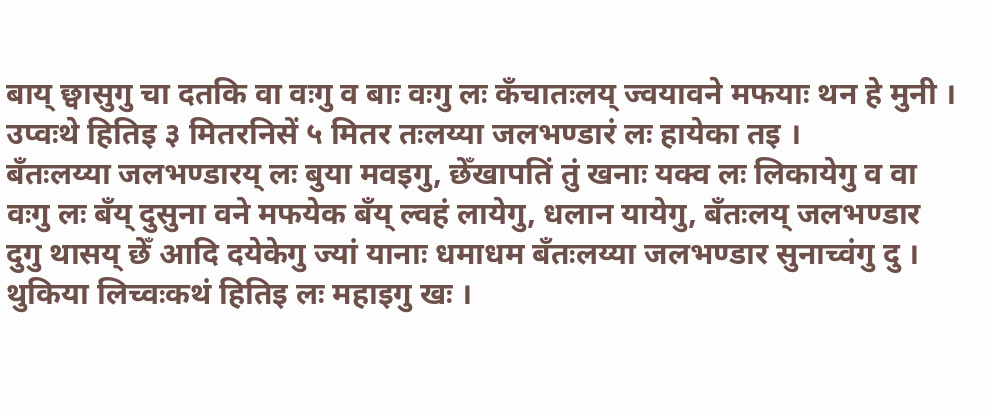बाय् छ्वासुगु चा दतकि वा वःगु व बाः वःगु लः कँचातःलय् ज्वयावने मफयाः थन हे मुनी । उप्वःथे हितिइ ३ मितरनिसें ५ मितर तःलय्या जलभण्डारं लः हायेका तइ ।
बँतःलय्या जलभण्डारय् लः बुया मवइगु, छेँखापतिं तुं खनाः यक्व लः लिकायेगु व वा वःगु लः बँय् दुसुना वने मफयेक बँय् ल्वहं लायेगु, धलान यायेगु, बँतःलय् जलभण्डार दुगु थासय् छेँ आदि दयेकेगु ज्यां यानाः धमाधम बँतःलय्या जलभण्डार सुनाच्वंगु दु । थुकिया लिच्वःकथं हितिइ लः महाइगु खः ।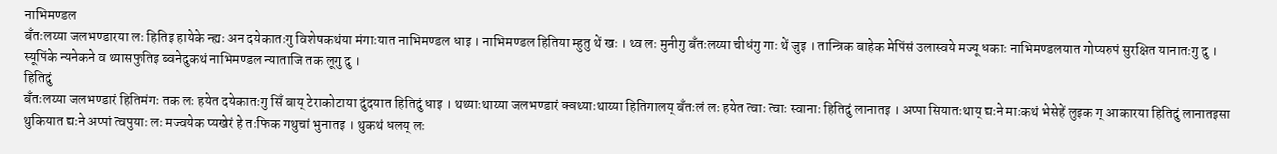नाभिमण्डल
बँतःलय्या जलभण्डारया लः हितिइ हायेके न्ह्यः अन दयेकातःगु विशेषकथंया मंगाःयात नाभिमण्डल धाइ । नाभिमण्डल हितिया म्हुतु थें खः । थ्व लः मुनीगु बँतःलय्या चीधंगु गाः थें जुइ । तान्त्रिक बाहेक मेपिंसं उलास्वये मज्यू धकाः नाभिमण्डलयात गोप्यरुपं सुरक्षित यानातःगु दु । स्यूपिंके न्यनेकने व थ्यासफुतिइ ब्वनेदुकथं नाभिमण्डल न्याताजि तक लूगु दु ।
हितिदुं
बँतःलय्या जलभण्डारं हितिमंगः तक लः हयेत दयेकातःगु सिँ बाय् टेराकोटाया दुंदयात हितिदुं धाइ । थथ्याःथाय्या जलभण्डारं क्वथ्याःथाय्या हितिगालय् बँतःलं लः हयेत त्वाः त्वाः स्वानाः हितिदुं लानातइ । अप्पा सियातःथाय् द्यःने माःकथं भेसेहें लुइक ग् आकारया हितिदुं लानातइसा थुकियात द्यःने अप्पां त्वपुयाः लः मज्वयेक प्यखेरं हे तःफिक गथुचां भुनातइ । थुकथं धलय् लः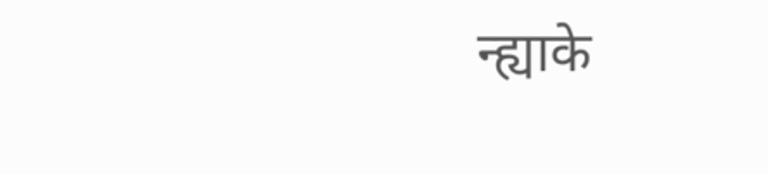न्ह्याके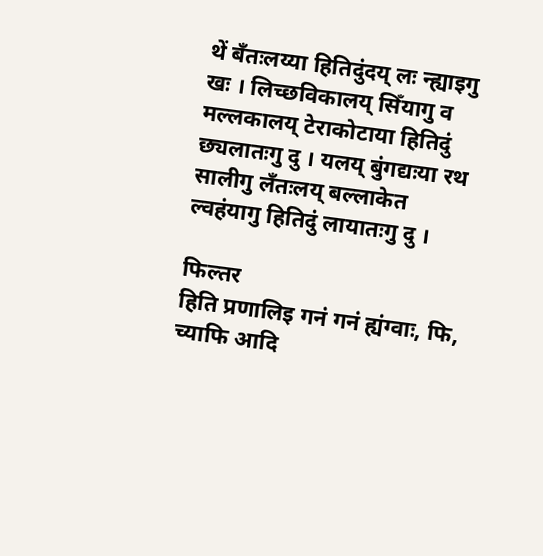थें बँतःलय्या हितिदुंदय् लः न्ह्याइगु खः । लिच्छविकालय् सिँयागु व मल्लकालय् टेराकोटाया हितिदुं छ्यलातःगु दु । यलय् बुंगद्यःया रथ सालीगु लँतःलय् बल्लाकेत ल्वहंयागु हितिदुं लायातःगु दु ।

फिल्तर
हिति प्रणालिइ गनं गनं ह्यंग्वाः, फि, च्याफि आदि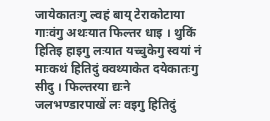जायेकातःगु ल्वहं बाय् टेराकोटाया गाःवंगु अथःयात फिल्तर धाइ । थुकिं हितिइ हाइगु लःयात यच्चुकेगु स्वयां नं माःकथं हितिदुं क्वथ्याकेत दयेकातःगु सीदु । फिल्तरया द्यःने जलभण्डारपाखें लः वइगु हितिदुं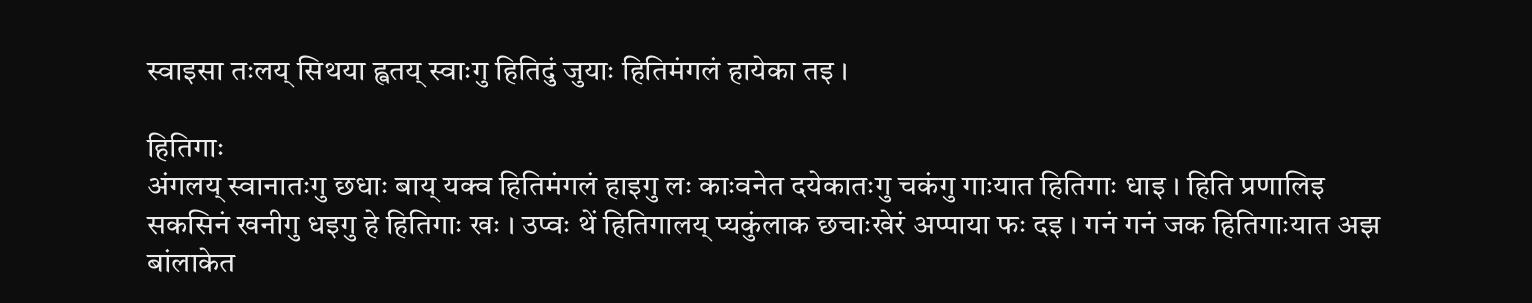स्वाइसा तःलय् सिथया ह्वतय् स्वाःगु हितिदुं जुयाः हितिमंगलं हायेका तइ ।

हितिगाः
अंगलय् स्वानातःगु छधाः बाय् यक्व हितिमंगलं हाइगु लः काःवनेत दयेकातःगु चकंगु गाःयात हितिगाः धाइ । हिति प्रणालिइ सकसिनं खनीगु धइगु हे हितिगाः खः । उप्वः थें हितिगालय् प्यकुंलाक छचाःखेरं अप्पाया फः दइ । गनं गनं जक हितिगाःयात अझ बांलाकेत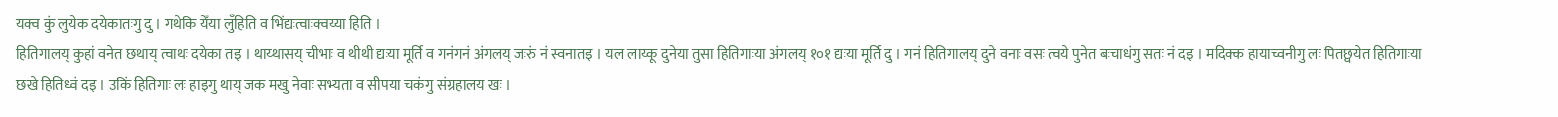यक्व कुं लुयेक दयेकातःगु दु । गथेकि येँया लुँहिति व भिंद्यःत्वाःक्वय्या हिति ।
हितिगालय् कुहां वनेत छथाय् त्वाथः दयेका तइ । थाय्थासय् चीभाः व थीथी द्यःया मूर्ति व गनंगनं अंगलय् जःरुं नं स्वनातइ । यल लाय्कू दुनेया तुसा हितिगाःया अंगलय् १०१ द्यःया मूर्ति दु । गनं हितिगालय् दुने वनाः वसः त्वये पुनेत बःचाधंगु सतः नं दइ । मदिक्क हायाच्वनीगु लः पितछ्वयेत हितिगाःया छखे हितिध्वं दइ । उकिं हितिगाः लः हाइगु थाय् जक मखु नेवाः सभ्यता व सीपया चकंगु संग्रहालय खः ।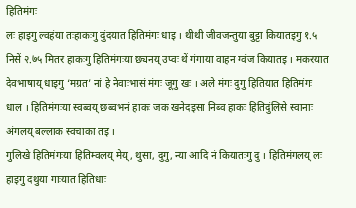हितिमंगः
लः हाइगु ल्वहंया तःहाकःगु दुंदयात हितिमंगः धाइ । थीथी जीवजन्तुया बुट्टा कियातइगु १.५ निसें २.७५ मितर हाकःगु हितिमंगःया छ्यनय् उप्वः थें गंगाया वाहन ग्वंज कियातइ । मकरयात देवभाषाय् धाइगु ‘मग्रत’ नां हे नेवाःभासं मंगः जूगु खः । अले मंगः दुगु हितियात हितिमंगः धाल । हितिमंगःया स्वब्वय् छब्वभनं हाकः जक खनेदइसा निब्व हाकः हितिदुंलिसे स्वानाः अंगलय् बल्लाक स्वचाका तइ ।
गुलिखे हितिमंगःया हितिम्वलय् मेय्, थुसा, दुगु, न्या आदि नं कियातःगु दु । हितिमंगलय् लः हाइगु दथुया गाःयात हितिधाः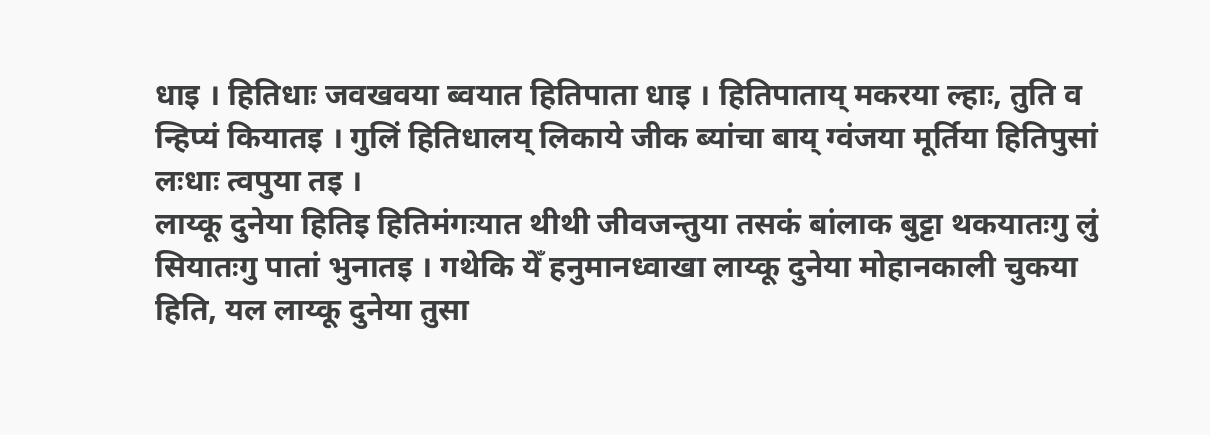धाइ । हितिधाः जवखवया ब्वयात हितिपाता धाइ । हितिपाताय् मकरया ल्हाः, तुति व न्हिप्यं कियातइ । गुलिं हितिधालय् लिकाये जीक ब्यांचा बाय् ग्वंजया मूर्तिया हितिपुसां लःधाः त्वपुया तइ ।
लाय्कू दुनेया हितिइ हितिमंगःयात थीथी जीवजन्तुया तसकं बांलाक बुट्टा थकयातःगु लुं सियातःगु पातां भुनातइ । गथेकि येँ हनुमानध्वाखा लाय्कू दुनेया मोहानकाली चुकया हिति, यल लाय्कू दुनेया तुसा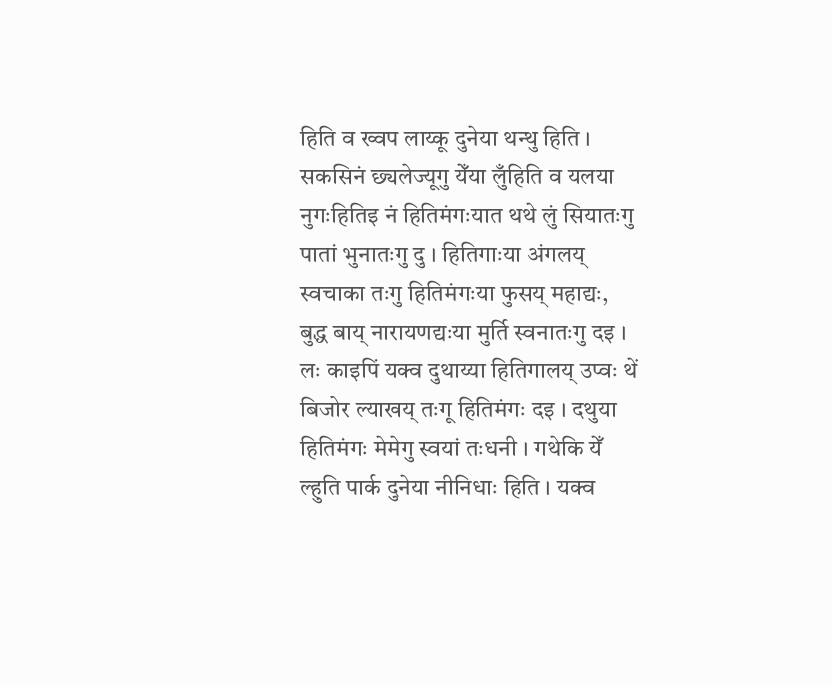हिति व ख्वप लाय्कू दुनेया थन्थु हिति । सकसिनं छ्यलेज्यूगु येँया लुँहिति व यलया नुगःहितिइ नं हितिमंगःयात थथे लुं सियातःगु पातां भुनातःगु दु । हितिगाःया अंगलय् स्वचाका तःगु हितिमंगःया फुसय् महाद्यः, बुद्ध बाय् नारायणद्यःया मुर्ति स्वनातःगु दइ ।
लः काइपिं यक्व दुथाय्या हितिगालय् उप्वः थें बिजोर ल्याखय् तःगू हितिमंगः दइ । दथुया हितिमंगः मेमेगु स्वयां तःधनी । गथेकि येँ ल्हुति पार्क दुनेया नीनिधाः हिति । यक्व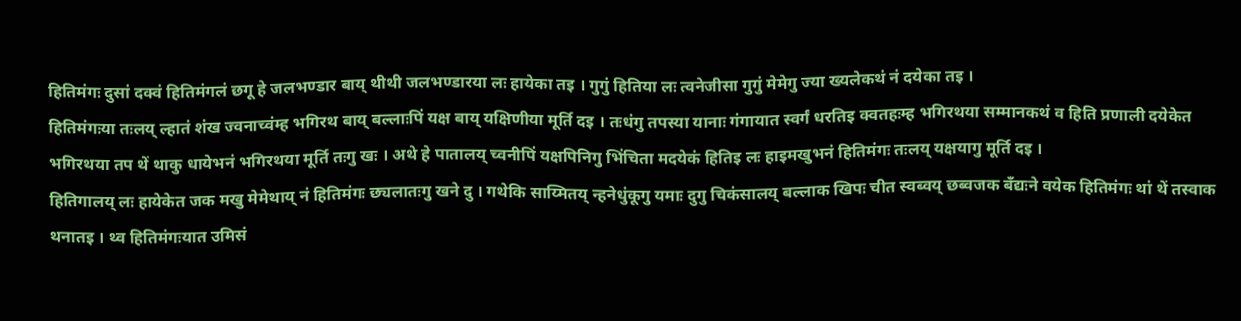हितिमंगः दुसां दक्वं हितिमंगलं छगू हे जलभण्डार बाय् थीथी जलभण्डारया लः हायेका तइ । गुगुं हितिया लः त्वनेजीसा गुगुं मेमेगु ज्या ख्यलेकथं नं दयेका तइ ।
हितिमंगःया तःलय् ल्हातं शंख ज्वनाच्वंम्ह भगिरथ बाय् बल्लाःपिं यक्ष बाय् यक्षिणीया मूर्ति दइ । तःधंगु तपस्या यानाः गंगायात स्वर्गं धरतिइ क्वतहःम्ह भगिरथया सम्मानकथं व हिति प्रणाली दयेकेत भगिरथया तप थें थाकु धायेभनं भगिरथया मूर्ति तःगु खः । अथे हे पातालय् च्वनीपिं यक्षपिनिगु भिंचिता मदयेकं हितिइ लः हाइमखुभनं हितिमंगः तःलय् यक्षयागु मूर्ति दइ ।
हितिगालय् लः हायेकेत जक मखु मेमेथाय् नं हितिमंगः छ्यलातःगु खने दु । गथेकि साय्मितय् न्हनेधुंकूगु यमाः दुगु चिकंसालय् बल्लाक खिपः चीत स्वब्वय् छब्वजक बँद्यःने वयेक हितिमंगः थां थें तस्वाक थनातइ । थ्व हितिमंगःयात उमिसं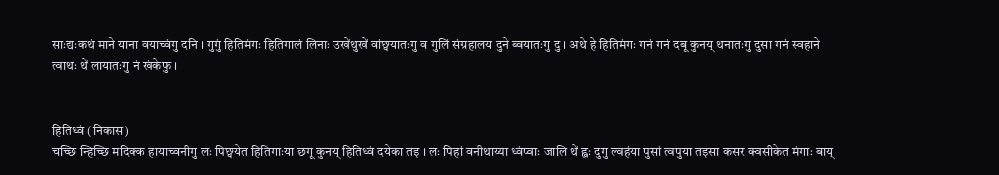साःद्यःकथं माने याना वयाच्वंगु दनि । गुगुं हितिमंगः हितिगालं लिनाः उखेंथुखें वांछ्वयातःगु व गुलिं संग्रहालय दुने ब्वयातःगु दु । अथे हे हितिमंगः गनं गनं दबू कुनय् थनातःगु दुसा गनं स्वहाने त्वाथः थें लायातःगु नं खंकेफु ।


हितिध्वं (निकास)
चच्छि न्हिच्छि मदिक्क हायाच्वनीगु लः पिछ्वयेत हितिगाःया छगू कुनय् हितिध्वं दयेका तइ । लः पिहां वनीथाय्या ध्वंप्वाः जालि थें ह्वः दुगु ल्वहंया पुसां त्वपुया तइसा कसर क्वसीकेत मंगाः बाय्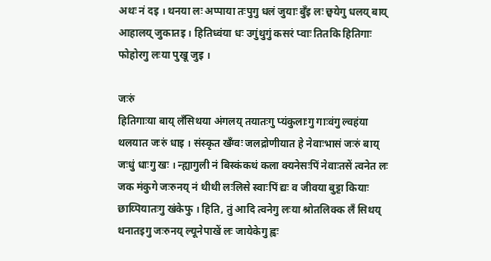अथः नं दइ । थनया लः अप्पाया तःपुगु धलं जुयाः बुँइ लः छ्वयेगु धलय् बाय् आहालय् जुकातइ । हितिध्वंया धः उगुंथुगुं कसरं प्वाः तितकि हितिगाः फोहोरगु लःया पुखू जुइ ।

जःरुं
हितिगाःया बाय् लँसिथया अंगलय् तयातःगु प्यंकुलाःगु गाःवंगु ल्वहंया थलयात जःरुं धाइ । संस्कृत खँग्वः जलद्रोणीयात हे नेवाःभासं जःरुं बाय् जःधुं धाःगु खः । न्ह्यागुली नं बिस्कंकथं कला क्यनेसःपिं नेवाःतसें त्वनेत लः जक मंकुगे जःरुनय् नं थीथी लःलिसे स्वाःपिं द्यः व जीवया बुट्टा कियाः छाय्पियातःगु खंकेफु । हिति, तुं आदि त्वनेगु लःया श्रोतलिक्क लँ सिथय् थनातइगु जःरुनय् ल्यूनेपाखें लः जायेकेगु ह्वः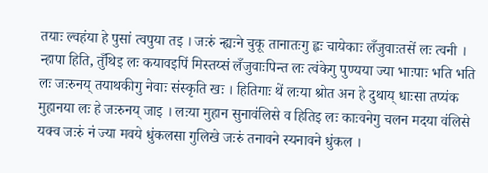तयाः ल्वहंया हे पुसां त्वपुया तइ । जःरुं न्ह्यःने चुकू तानातःगु ह्वः चायेकाः लँजुवाःतसें लः त्वनी । न्हापा हिति, तुँथिइ लः कयावइपिं मिस्तय्सं लँजुवाःपिन्त लः त्वंकेगु पुण्यया ज्या भाःपाः भति भति लः जःरुनय् तयाथकीगु नेवाः संस्कृति खः । हितिगाः थें लःया श्रोत अन हे दुथाय् धाःसा तप्यंक मुहानया लः हे जःरुनय् जाइ । लःया मुहान सुनावंलिसे व हितिइ लः काःवनेगु चलन मदया वंलिसे यक्व जःरुं नं ज्या मवये धुंकलसा गुलिखे जःरुं तनावने स्यनावने धुंकल ।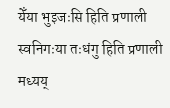येँया भुइजःसि हिति प्रणाली
स्वनिगःया तःधंगु हिति प्रणाली मध्यय्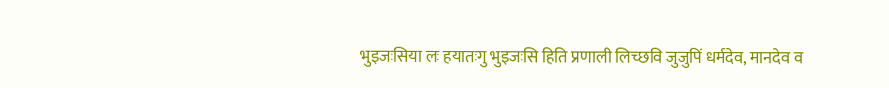भुइजःसिया लः हयातःगु भुइजःसि हिति प्रणाली लिच्छवि जुजुपिं धर्मदेव, मानदेव व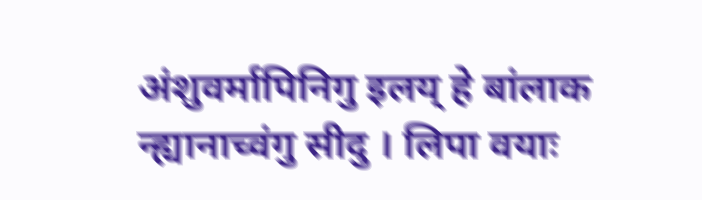अंशुवर्मापिनिगु इलय् हे बांलाक न्ह्यानाच्वंगु सीदु । लिपा वयाः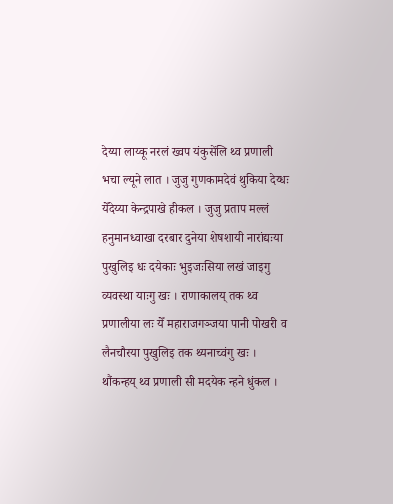देय्या लाय्कू नरलं ख्वप यंकुसेंलि थ्व प्रणाली भचा ल्यूने लात । जुजु गुणकामदेवं थुकिया देय्धः येँदेय्या केन्द्रपाखे हीकल । जुजु प्रताप मल्लं हनुमानध्वाखा दरबार दुनेया शेषशायी नारांद्यःया पुखुलिइ धः दयेकाः भुइजःसिया लखं जाइगु व्यवस्था याःगु खः । राणाकालय् तक थ्व प्रणालीया लः येँ महाराजगञ्जया पानी पोखरी व लैनचौरया पुखुलिइ तक थ्यनाच्वंगु खः । थौंकन्हय् थ्व प्रणाली सी मदयेक न्हने धुंकल ।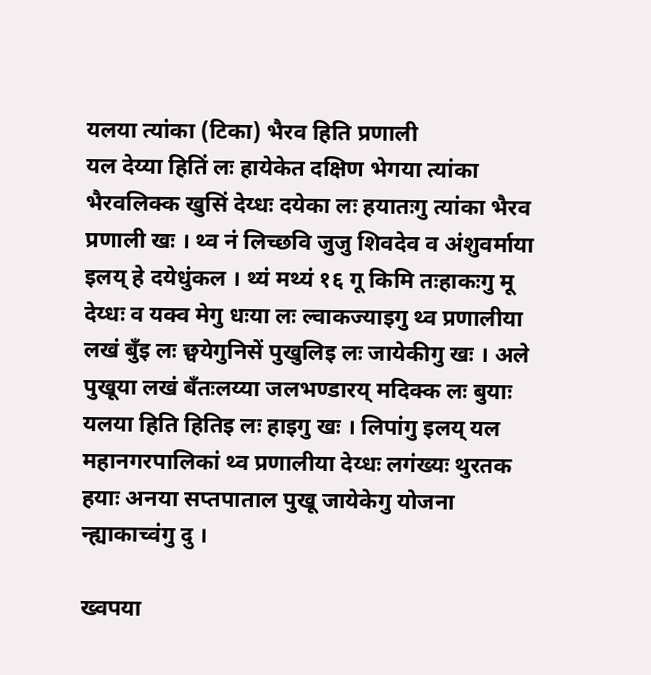यलया त्यांका (टिका) भैरव हिति प्रणाली
यल देय्या हितिं लः हायेकेत दक्षिण भेगया त्यांका भैरवलिक्क खुसिं देय्धः दयेका लः हयातःगु त्यांका भैरव प्रणाली खः । थ्व नं लिच्छवि जुजु शिवदेव व अंशुवर्माया इलय् हे दयेधुंकल । थ्यं मथ्यं १६ गू किमि तःहाकःगु मू देय्धः व यक्व मेगु धःया लः ल्वाकज्याइगु थ्व प्रणालीया लखं बुँइ लः छ्वयेगुनिसें पुखुलिइ लः जायेकीगु खः । अले पुखूया लखं बँतःलय्या जलभण्डारय् मदिक्क लः बुयाः यलया हिति हितिइ लः हाइगु खः । लिपांगु इलय् यल महानगरपालिकां थ्व प्रणालीया देय्धः लगंख्यः थुरतक हयाः अनया सप्तपाताल पुखू जायेकेगु योजना न्ह्याकाच्वंगु दु ।

ख्वपया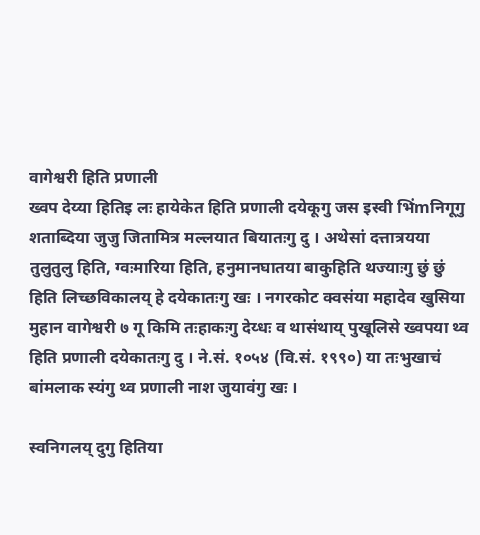वागेश्वरी हिति प्रणाली
ख्वप देय्या हितिइ लः हायेकेत हिति प्रणाली दयेकूगु जस इस्वी भिंmनिगूगु शताब्दिया जुजु जितामित्र मल्लयात बियातःगु दु । अथेसां दत्तात्रयया तुलुतुलु हिति, ग्वःमारिया हिति, हनुमानघातया बाकुहिति थज्याःगु छुं छुं हिति लिच्छविकालय् हे दयेकातःगु खः । नगरकोट क्वसंया महादेव खुसिया मुहान वागेश्वरी ७ गू किमि तःहाकःगु देय्धः व थासंथाय् पुखूलिसे ख्वपया थ्व हिति प्रणाली दयेकातःगु दु । ने.सं. १०५४ (वि.सं. १९९०) या तःभुखाचं बांमलाक स्यंगु थ्व प्रणाली नाश जुयावंगु खः ।

स्वनिगलय् दुगु हितिया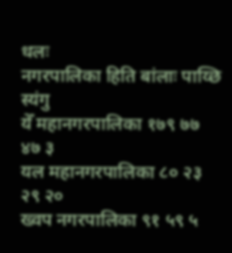धलः
नगरपालिका हिति बांलाः पाय्छि स्यंगु
येँ महानगरपालिका १७९ ७७ ४७ ३
यल महानगरपालिका ८० २३ २९ २०
ख्वप नगरपालिका ९१ ५९ ५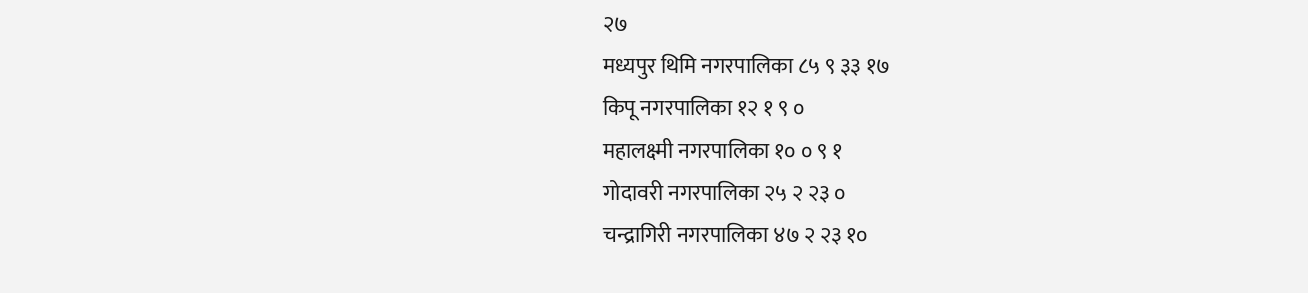२७
मध्यपुर थिमि नगरपालिका ८५ ९ ३३ १७
किपू नगरपालिका १२ १ ९ ०
महालक्ष्मी नगरपालिका १० ० ९ १
गोदावरी नगरपालिका २५ २ २३ ०
चन्द्रागिरी नगरपालिका ४७ २ २३ १०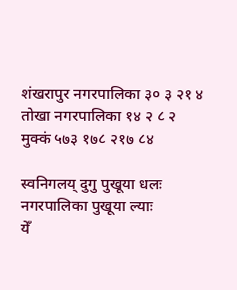शंखरापुर नगरपालिका ३० ३ २१ ४
तोखा नगरपालिका १४ २ ८ २
मुक्कं ५७३ १७८ २१७ ८४

स्वनिगलय् दुगु पुखूया धलः
नगरपालिका पुखूया ल्याः
येँ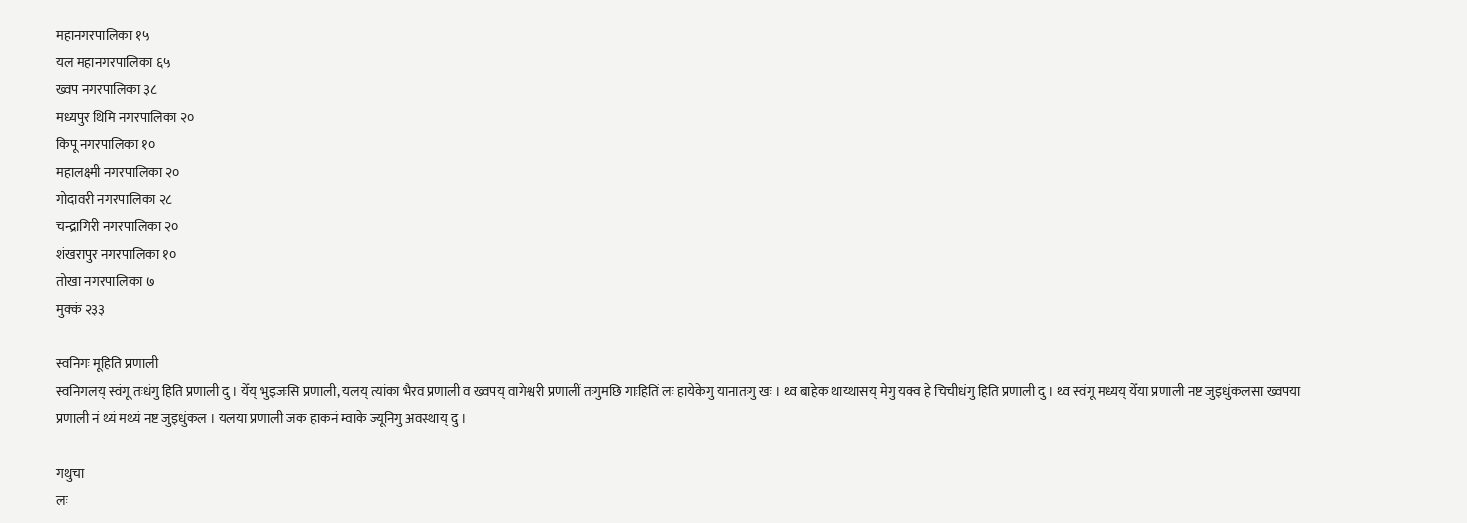महानगरपालिका १५
यल महानगरपालिका ६५
ख्वप नगरपालिका ३८
मध्यपुर थिमि नगरपालिका २०
किपू नगरपालिका १०
महालक्ष्मी नगरपालिका २०
गोदावरी नगरपालिका २८
चन्द्रागिरी नगरपालिका २०
शंखरापुर नगरपालिका १०
तोखा नगरपालिका ७
मुक्कं २३३

स्वनिगः मूहिति प्रणाली
स्वनिगलय् स्वंगू तःधंगु हिति प्रणाली दु । येँय् भुइजःसि प्रणाली, यलय् त्यांका भैरव प्रणाली व ख्वपय् वागेश्वरी प्रणालीं तःगुमछि गाःहितिं लः हायेकेगु यानातःगु खः । थ्व बाहेक थाय्थासय् मेगु यक्व हे चिचीधंगु हिति प्रणाली दु । थ्व स्वंगू मध्यय् येँया प्रणाली नष्ट जुइधुंकलसा ख्वपया प्रणाली नं थ्यं मथ्यं नष्ट जुइधुंकल । यलया प्रणाली जक हाकनं म्वाके ज्यूनिगु अवस्थाय् दु ।

गथुचा
लः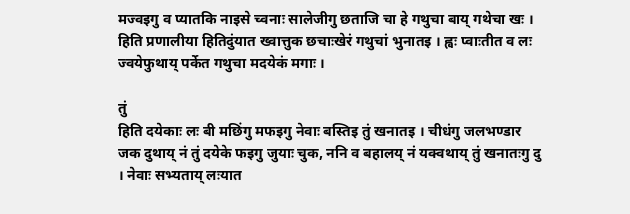मज्वइगु व प्यातकि नाइसे च्वनाः सालेजीगु छताजि चा हे गथुचा बाय् गथेचा खः । हिति प्रणालीया हितिदुंयात ख्वात्तुक छचाःखेरं गथुचां भुनातइ । ह्वः प्वाःतीत व लः ज्वयेफुथाय् पर्केत गथुचा मदयेकं मगाः ।

तुं
हिति दयेकाः लः बी मछिंगु मफइगु नेवाः बस्तिइ तुं खनातइ । चीधंगु जलभण्डार जक दुथाय् नं तुं दयेके फइगु जुयाः चुक, ननि व बहालय् नं यक्वथाय् तुं खनातःगु दु । नेवाः सभ्यताय् लःयात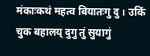मंकाःकथं महत्व बियातःगु दु । उकिं चुक बहालय् दुगु तुं सुयागुं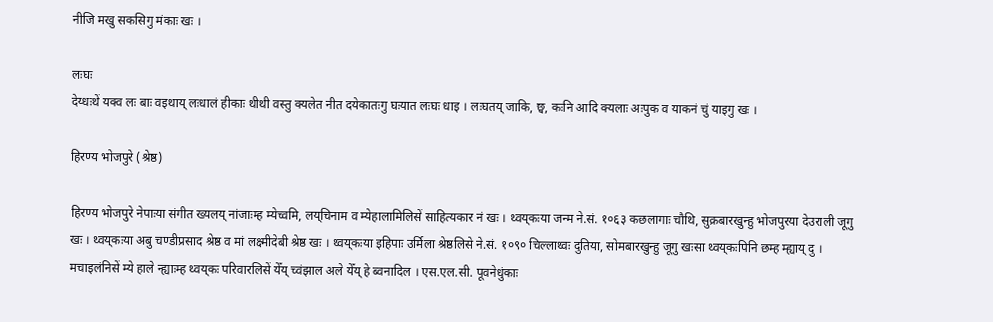नीजि मखु सकसिगु मंकाः खः ।

लःघः
देय्धःथें यक्व लः बाः वइथाय् लःधालं हीकाः थीथी वस्तु क्यलेत नीत दयेकातःगु घःयात लःघः धाइ । लःघतय् जाकि, छ्व, कःनि आदि क्यलाः अःपुक व याकनं चुं याइगु खः ।

हिरण्य भोजपुरे (श्रेष्ठ)

हिरण्य भोजपुरे नेपाःया संगीत ख्यलय्‌ नांजाःम्ह म्येच्वमि, लय्‌चिनाम व म्येहालामिलिसें साहित्यकार नं खः । थ्वय्‌कःया जन्म ने.सं. १०६३ कछलागाः चौथि, सुक्रबारखुन्हु भोजपुरया देउराली जूगु खः । थ्वय्‌कःया अबु चण्डीप्रसाद श्रेष्ठ व मां लक्ष्मीदेबी श्रेष्ठ खः । थ्वय्‌कःया इहिपाः उर्मिला श्रेष्ठलिसे ने.सं. १०९० चिल्लाथ्वः दुतिया, सोमबारखुन्हु जूगु खःसा थ्वय्‌कःपिनि छम्ह म्ह्याय्‌ दु ।
मचाइलंनिसें म्ये हाले न्ह्याःम्ह थ्वय्‌कः परिवारलिसें येँय्‌ च्वंझाल अले येँय्‌ हे ब्वनादिल । एस.एल.सी. पूवनेधुंकाः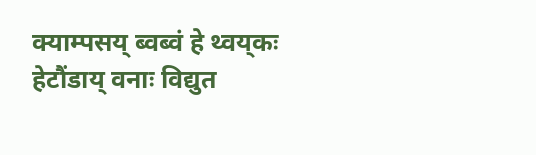क्याम्पसय्‌ ब्वब्वं हे थ्वय्‌कः हेटौंडाय्‌ वनाः विद्युत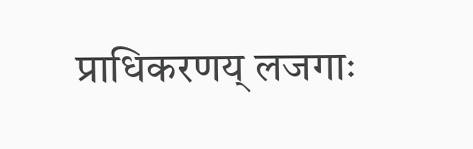प्राधिकरणय्‌ लजगाः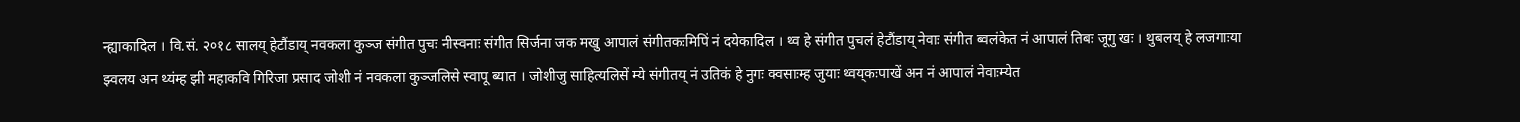न्ह्याकादिल । वि.सं. २०१८ सालय्‌ हेटौंडाय्‌ नवकला कुञ्ज संगीत पुचः नीस्वनाः संगीत सिर्जना जक मखु आपालं संगीतकःमिपिं नं दयेकादिल । थ्व हे संगीत पुचलं हेटौंडाय्‌ नेवाः संगीत ब्वलंकेत नं आपालं तिबः जूगु खः । थुबलय्‌ हे लजगाःया झ्वलय अन थ्यंम्ह झी महाकवि गिरिजा प्रसाद जोशी नं नवकला कुञ्जलिसे स्वापू ब्यात । जोशीजु साहित्यलिसें म्ये संगीतय्‌ नं उतिकं हे नुगः क्वसाःम्ह जुयाः थ्वय्‌कःपाखें अन नं आपालं नेवाःम्येत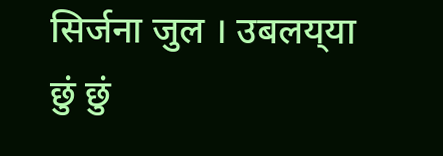सिर्जना जुल । उबलय्‌या छुं छुं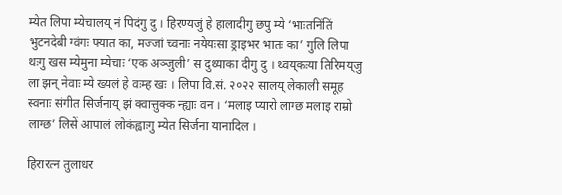म्येत लिपा म्येचालय्‌ नं पिदंगु दु । हिरण्यजुं हे हालादीगु छपु म्ये ‘भाःतनिंतिं भुटनदेबी ग्वंगः फ्यात का, मज्जां च्वनाः नयेयःसा ड्राइभर भातः का’ गुलि लिपा थःगु खस म्येमुना म्येचाः ‘एक अञ्जुली’ स दुथ्याका दीगु दु । थ्वय्‌कःया तिरिमय्‌जु ला झन् नेवाः म्ये ख्यलं हे वःम्ह खः । लिपा वि.सं. २०२२ सालय्‌ लेकाली समूह स्वनाः संगीत सिर्जनाय्‌ झं क्वात्तुक्क न्ह्याः वन । ‘मलाइ प्यारो लाग्छ मलाइ राम्रो लाग्छ’ लिसें आपालं लोकंह्वाःगु म्येत सिर्जना यानादिल ।

हिरारत्न तुलाधर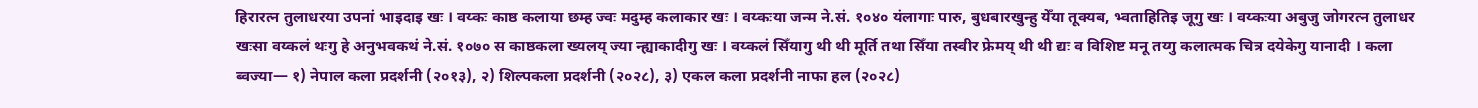हिरारत्न तुलाधरया उपनां भाइदाइ खः । वय्कः काष्ठ कलाया छम्ह ज्वः मदुम्ह कलाकार खः । वय्कःया जन्म ने.सं. १०४० यंलागाः पारु, बुधबारखुन्हु येँया तूक्यब, भ्वताहितिइ जूगु खः । वय्कःया अबुजु जोगरत्न तुलाधर खःसा वय्कलं थःगु हे अनुभवकथं ने.सं. १०७० स काष्ठकला ख्यलय् ज्या न्ह्याकादीगु खः । वय्कलं सिँयागु थी थी मूर्ति तथा सिँया तस्वीर फ्रेमय् थी थी द्यः व विशिष्ट मनू तय्गु कलात्मक चित्र दयेकेगु यानादी । कला ब्वज्या— १) नेपाल कला प्रदर्शनी (२०१३), २) शिल्पकला प्रदर्शनी (२०२८), ३) एकल कला प्रदर्शनी नाफा हल (२०२८)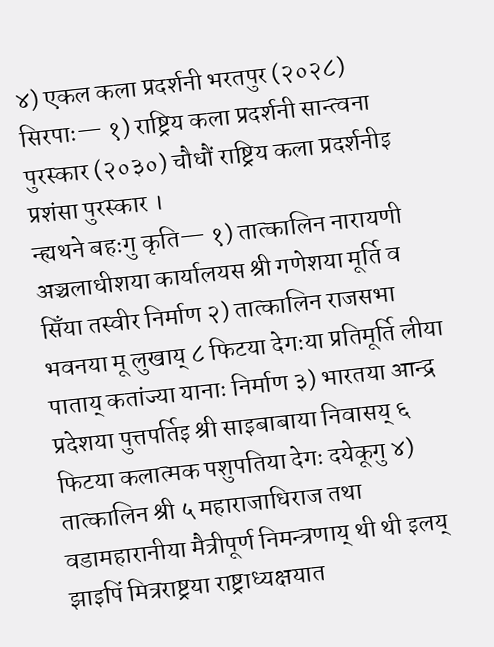४) एकल कला प्रदर्शनी भरतपुर (२०२८) सिरपाः— १) राष्ट्रिय कला प्रदर्शनी सान्त्वना पुरस्कार (२०३०) चौधौं राष्ट्रिय कला प्रदर्शनीइ प्रशंसा पुरस्कार ।
न्ह्यथने बहःगु कृति— १) तात्कालिन नारायणी अञ्चलाधीशया कार्यालयस श्री गणेशया मूर्ति व सिँया तस्वीर निर्माण २) तात्कालिन राजसभा भवनया मू लुखाय् ८ फिटया देगःया प्रतिमूर्ति लीया पाताय् कतांज्या यानाः निर्माण ३) भारतया आन्द्र प्रदेशया पुत्तपर्तिइ श्री साइबाबाया निवासय् ६ फिटया कलात्मक पशुपतिया देगः दयेकूगु ४) तात्कालिन श्री ५ महाराजाधिराज तथा वडामहारानीया मैत्रीपूर्ण निमन्त्रणाय् थी थी इलय् झाइपिं मित्रराष्ट्रया राष्ट्राध्यक्षयात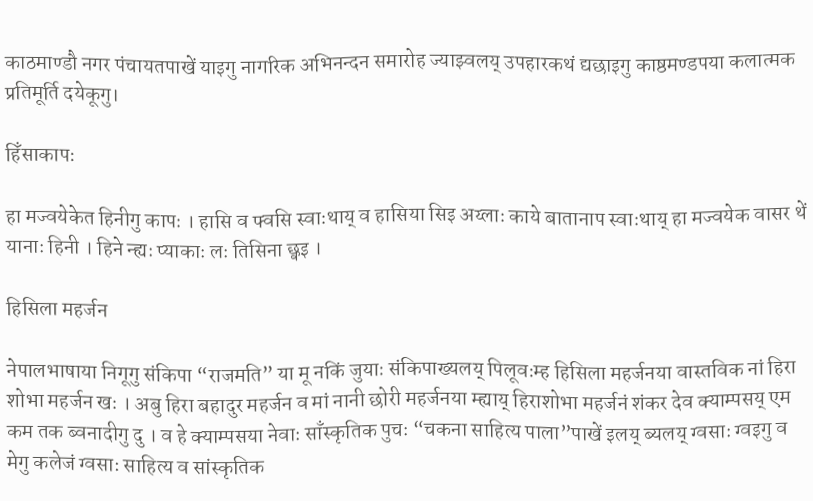काठमाण्डौ नगर पंचायतपाखें याइगु नागरिक अभिनन्दन समारोह ज्याझ्वलय् उपहारकथं द्यछाइगु काष्ठमण्डपया कलात्मक प्रतिमूर्ति दयेकूगु।

हिँसाकापः

हा मज्वयेकेत हिनीगु कापः । हासि व फ्वसि स्वाःथाय् व हासिया सिइ अय्लाः काये बातानाप स्वाःथाय् हा मज्वयेक वासर थें यानाः हिनी । हिने न्ह्यः प्याकाः लः तिसिना छ्वइ ।

हिसिला महर्जन

नेपालभाषाया निगूगु संकिपा “राजमति” या मू नकिं जुयाः संकिपाख्यलय्‌ पिलूवःम्ह हिसिला महर्जनया वास्तविक नां हिरा शोभा महर्जन खः । अबु हिरा बहादुर महर्जन व मां नानी छोरी महर्जनया म्ह्याय्‌ हिराशोभा महर्जनं शंकर देव क्याम्पसय्‌ एम कम तक ब्वनादीगु दु । व हे क्याम्पसया नेवाः साँस्कृतिक पुचः “चकना साहित्य पाला”पाखें इलय्‌ ब्यलय्‌ ग्वसाः ग्वइगु व मेगु कलेजं ग्वसाः साहित्य व सांस्कृतिक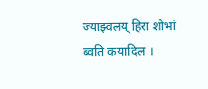ज्याझ्वलय्‌ हिरा शोभां ब्वति कयादिल ।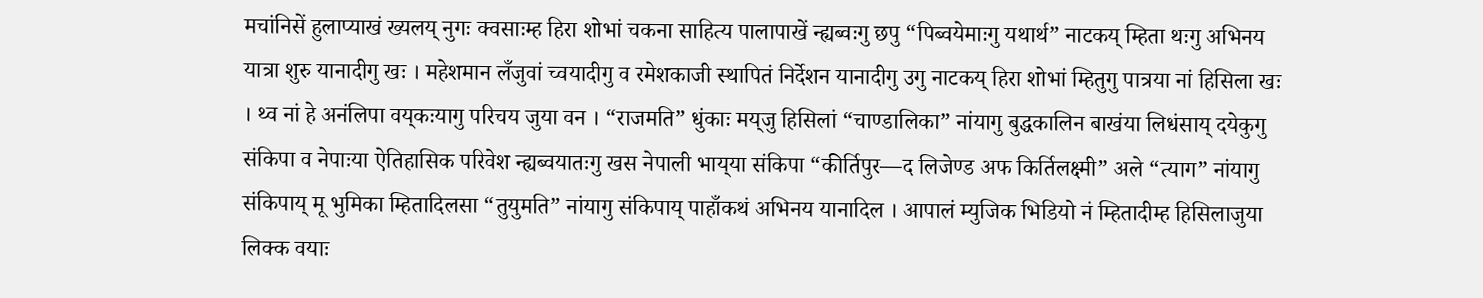मचांनिसें हुलाप्याखं ख्यलय्‌ नुगः क्वसाःम्ह हिरा शोभां चकना साहित्य पालापाखें न्ह्यब्वःगु छपु “पिब्वयेमाःगु यथार्थ” नाटकय्‌ म्हिता थःगु अभिनय यात्रा शुरु यानादीगु खः । महेशमान लँजुवां च्वयादीगु व रमेशकाजी स्थापितं निर्देशन यानादीगु उगु नाटकय्‌ हिरा शोभां म्हितुगु पात्रया नां हिसिला खः । थ्व नां हे अनंलिपा वय्‌कःयागु परिचय जुया वन । “राजमति” धुंकाः मय्‌जु हिसिलां “चाण्डालिका” नांयागु बुद्धकालिन बाखंया लिधंसाय्‌ दयेकुगु संकिपा व नेपाःया ऐतिहासिक परिवेश न्ह्यब्वयातःगु खस नेपाली भाय्‌या संकिपा “कीर्तिपुर—द लिजेण्ड अफ किर्तिलक्ष्मी” अले “त्याग” नांयागु संकिपाय्‌ मू भुमिका म्हितादिलसा “तुयुमति” नांयागु संकिपाय्‌ पाहाँकथं अभिनय यानादिल । आपालं म्युजिक भिडियो नं म्हितादीम्ह हिसिलाजुया लिक्क वयाः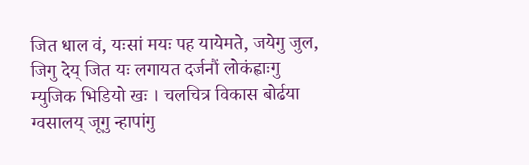जित धाल वं, यःसां मयः पह यायेमते, जयेगु जुल, जिगु देय्‌ जित यः लगायत दर्जनौं लोकंह्वाःगु म्युजिक भिडियो खः । चलचित्र विकास बोर्ढया ग्वसालय्‌ जूगु न्हापांगु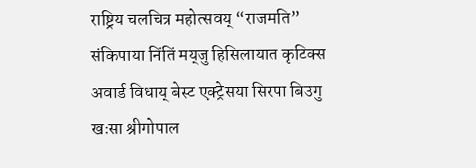राष्ट्रिय चलचित्र महोत्सवय्‌ “राजमति” संकिपाया निंतिं मय्‌जु हिसिलायात कृटिक्स अवार्ड विधाय्‌ बेस्ट एक्ट्रेसया सिरपा बिउगु खःसा श्रीगोपाल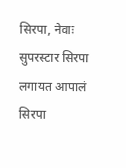सिरपा, नेवाः सुपरस्टार सिरपा लगायत आपालं सिरपा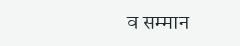व सम्मान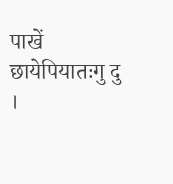पाखें छायेपियातःगु दु ।